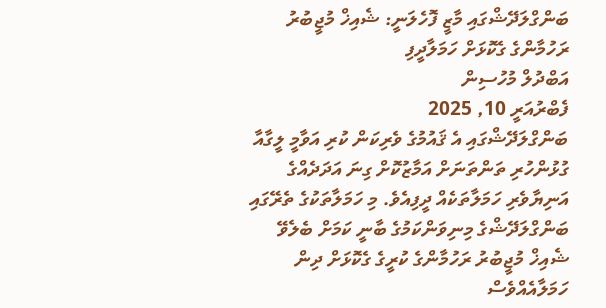ބަންގްލަދޭޝްގައި މާޒީ ފޮހެލަނީ: ޝެއިޚް މުޖީބުރު ރަހުމާންގެ ގެކޮޅަށް ހަމަލާދީފި
އަބްދުލް މުހުސިން
ފެބްރުއަރީ 10, 2025
ބަންގްލަދޭޝްގައި އެ ޤައުމުގެ ވެރިކަން ކުރި އަވާމީ ލީގާއާ ގުޅުންހުރި ތަންތަނަށް އަމާޒުކޮށް ގިނަ އަދަދެއްގެ އަނިޔާވެރި ހަމަލާތަކެއް ދީފިއެވެ. މި ހަމަލާތަކުގެ ތެރޭގައި ބަންގްލަދޭޝްގެ މިނިވަންކަމުގެ ބާނީ ކަމަށް ބެލެވޭ ޝެއިޚް މުޖީބުރު ރަހުމާންގެ ކުރީގެ ގެކޮޅަށް ދިން ހަމަލާއެއްވެސް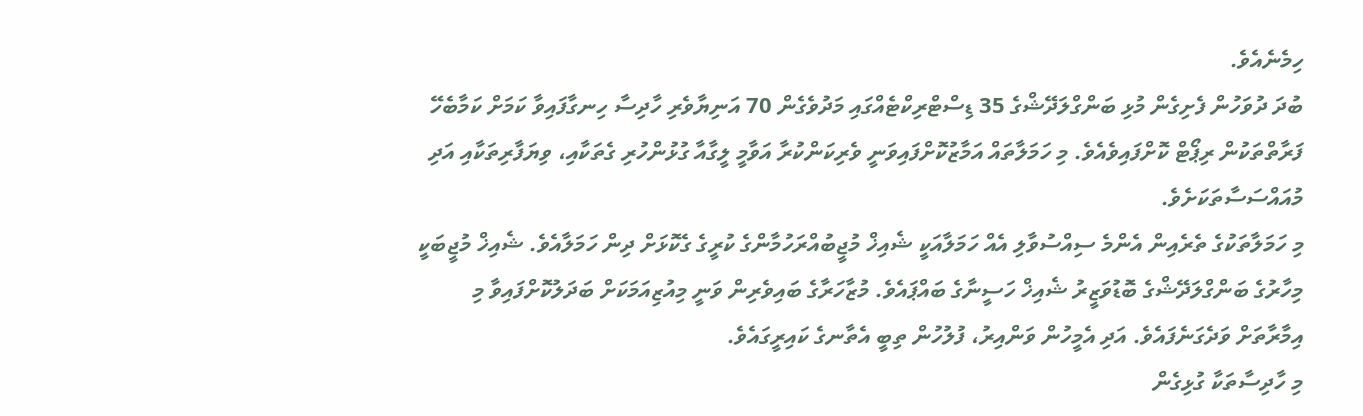ހިމެނެއެވެ.
ބުދަ ދުވަހުން ފެށިގެން މުޅި ބަންގްލަދޭޝްގެ 35 ޑިސްޓްރިކްޓެއްގައި މަދުވެގެން 70 އަނިޔާވެރި ހާދިސާ ހިނގާފައިވާ ކަމަށް ކަމާބެހޭ ފަރާތްތަކުން ރިޕޯޓް ކޮށްފައިވެއެވެ. މި ހަމަލާތައް އަމާޒުކޮށްފައިވަނީ ވެރިކަންކުރާ އަވާމީ ލީގާއާ ގުޅުންހުރި ގެތަކާއި، ވިޔަފާރިތަކާއި އަދި މުއައްސަސާތަކަށެވެ.
މި ހަމަލާތަކުގެ ތެރެއިން އެންމެ ސިއްސުވާލި އެއް ހަމަލާއަކީ ޝެއިޚް މުޖީބުއްރަހުމާންގެ ކުރީގެ ގެކޮޅަށް ދިން ހަމަލާއެވެ. ޝެއިޚް މުޖީބަކީ މިހާރުގެ ބަންގްލަދޭޝްގެ ބޮޑުވަޒީރު ޝެއިޚް ހަސީނާގެ ބައްޕައެވެ. މުޒާހަރާގެ ބައިވެރިން ވަނީ މިއުޒިއަމަކަށް ބަދަލުކޮށްފައިވާ މި އިމާރާތަށް ވަދެގަނެފައެވެ. އަދި އެމީހުން ވަންއިރު، ފުލުހުން ތިބީ އެތާނގެ ކައިރީގައެވެ.
މި ހާދިސާތަކާ ގުޅިގެން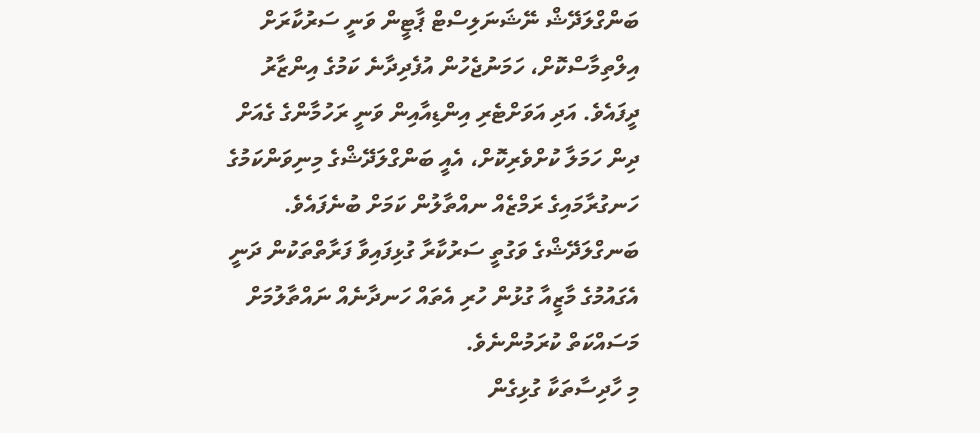ބަންގްލަދޭޝް ނޭޝަނަލިސްޓް ޕާޓީން ވަނީ ސަރުކާރަށް އިލްތިމާސްކޮށް، ހަމަނުޖެހުން އުފެދިދާނެ ކަމުގެ އިންޒާރު ދީފައެވެ. އަދި އަވަށްޓެރި އިންޑިއާއިން ވަނީ ރަހުމާންގެ ގެއަށް ދިން ހަމަލާ ކުށްވެރިކޮށް، އެއީ ބަންގްލަދޭޝްގެ މިނިވަންކަމުގެ ހަނގުރާމައިގެ ރަމްޒެއް ނއްތާލުން ކަމަށް ބުނެފައެވެ.
ބަނގްލަދޭޝްގެ ވަގުތީ ސަރުކާރާ ގުޅިފައިވާ ފަރާތްތަކުން ދަނީ އެގައުމުގެ މާޒީއާ ގުޅުން ހުރި އެތައް ހަނދާނެއް ނައްތާލުމަށް މަސައްކަތް ކުރަމުންނެވެ.
މި ހާދިސާތަކާ ގުޅިގެން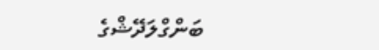ބަންގްލަދޭޝްގެ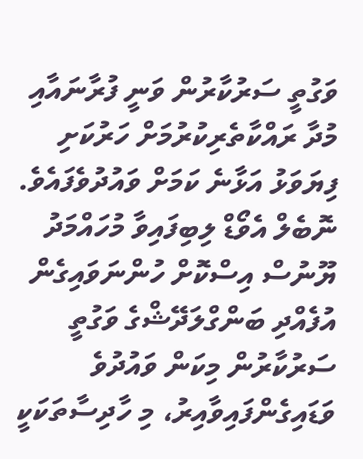ވަގުތީ ސަރުކާރުން ވަނީ ފުރާނައާއި މުދާ ރައްކާތެރިކުރުމަށް ހަރުކަށި ފިޔަވަޅު އަޅާނެ ކަމަށް ވައުދުވެފައެވެ. ނޮބެލް އެވޯޑް ލިބިފައިވާ މުހައްމަދު ޔޫނުސް އިސްކޮށް ހުންނަވައިގެން އުފެއްދި ބަންގްލަދޭޝްގެ ވަގުތީ ސަރުކާރުން މިކަން ވައުދުވެ ވަޑައިގެންފައިވާއިރު، މި ހާދިސާތަކަކީ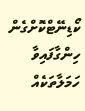ކޯޑިނޭޓްކޮށްގެން ހިންގާފައިވާ ހަމަލާތަކެއް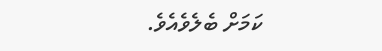ކަމަށް ބެލެވެއެވެ.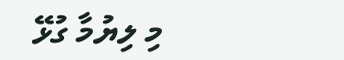މި ލިޔުމާ ގުޅޭ